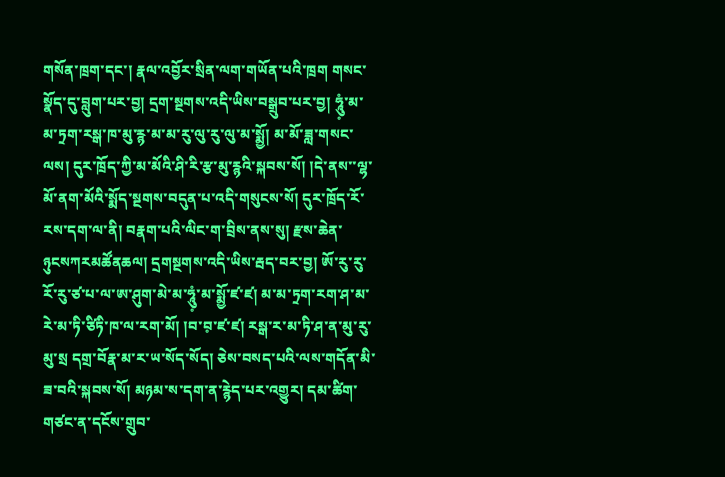གསོན་ཁྲག་དང་། རྣལ་འབྱོར་སྲིན་ལག་གཡོན་པའི་ཁྲག གསང་སྣོད་དུ་བླུག་པར་བྱ། དྲག་སྔགས་འདི་ཡིས་བསྒྲུབ་པར་བྱ། ཧཱུཾ༷་མ་མ་ཏྲག་རསྒ་ཁ་མུ་རྙ་མ་མ་རུ་ལུ་རུ་ལུ་མ་སྨྱོ། མ་མོ་ཟླ་གསང་ལས། དུར་ཁྲོད་ཀྱི་མ་མོའི་ཤི་རི་རྩ་མུ་རྙའི་སྐབས་སོ། །དེ་ནས་་ལྷ་མོ་ནག་མོའི་སྨོད་སྔགས་བདུན་པ་འདི་གསུངས་སོ། དུར་ཁྲོད་རོ་རས་དག་ལ་ནི། བརྣག་པའི་ལིང་ག་བྲིས་ནས་སུ། རྫས་ཆེན་ཉུངསཀརམཚོནཆལ། དྲགསྔགས་འདི་ཡིས་རྦད་བར་བྱ། ཨོ་རུ་རུ་རོ་རུ་ཙ་པ་ལ་ཨ་ཤུག་མེ་མ་ཧཱུཾ༷་མ་སྨྱོ་ཛ་ཛ། མ་མ་ཏྲག་རག་ཤ་མ་རེ་མ་ཏི་ཙིཏི་ཁ་ལ་རག་མོ། །བ་བ༷་ཛ་ཛ། རསྒ་ར་མ་ཏི་ཤ་ན་མུ་རུ་མུ་སྲ དགྲ་བོརྣ་མ་ར་ཡ་སོད་སོད། ཅེས་བསད་པའི་ལས་གདོན་མི་ཟ་བའི་སྐབས་སོ། མཉམ་ས་དག་ན་རྙེད་པར་འགྱུར། དམ་ཚིག་གཙང་ན་དངོས་གྲུབ་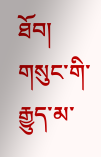ཐོབ། གསུང་གི་རྒྱུད་མ་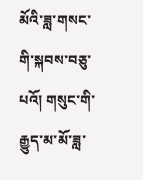མོའི་ཟླ་གསང་གི་སྐབས་བཅུ་པའོ། གསུང་གི་རྒྱུད་མ་མོ་ཟླ་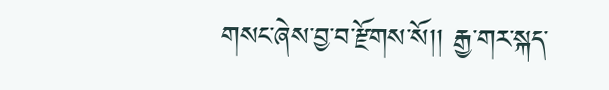གསང་ཞེས་བྱ་བ་རྫོགས་སོ།། རྒྱ་གར་སྐད་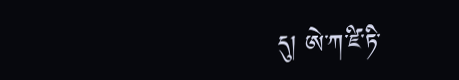དུ། ཨེ་ཀ་ཛི་ཏི་